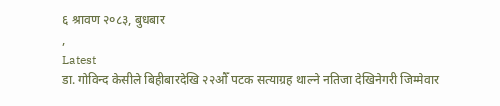६ श्रावण २०८३, बुधबार
,
Latest
डा. गोविन्द केसीले बिहीबारदेखि २२औँ पटक सत्याग्रह थाल्ने नतिजा देखिनेगरी जिम्मेवार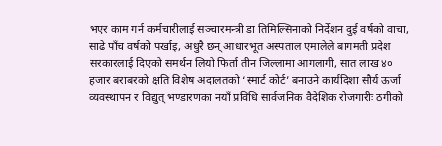भएर काम गर्न कर्मचारीलाई सञ्चारमन्त्री डा तिमिल्सिनाको निर्देशन दुई वर्षको वाचा, साढे पाँच वर्षको पर्खाइ, अधुरै छन् आधारभूत अस्पताल एमालेले बागमती प्रदेश सरकारलाई दिएको समर्थन लियो फिर्ता तीन जिल्लामा आगलागी, सात लाख ४० हजार बराबरको क्षति विशेष अदालतको ‘स्मार्ट कोर्ट’ बनाउने कार्यदिशा सौर्य ऊर्जा व्यवस्थापन र विद्युत् भण्डारणका नयाँ प्रविधि सार्वजनिक वैदेशिक रोजगारीः ठगीको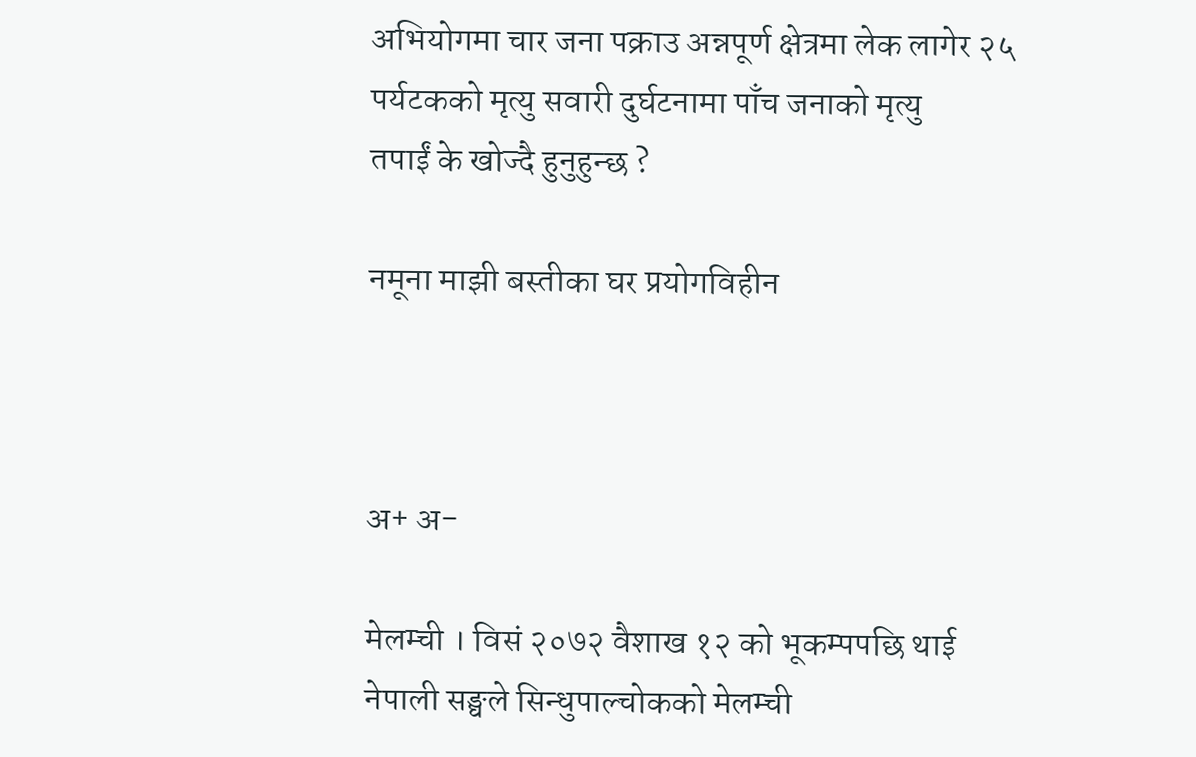अभियोगमा चार जना पक्राउ अन्नपूर्ण क्षेत्रमा लेक लागेर २५ पर्यटकको मृत्यु सवारी दुर्घटनामा पाँच जनाको मृत्यु
तपाईं के खोज्दै हुनुहुन्छ ?

नमूना माझी बस्तीका घर प्रयोगविहीन



अ+ अ-

मेलम्ची । विसं २०७२ वैशाख १२ को भूकम्पपछि थाई नेपाली सङ्घले सिन्धुपाल्चोकको मेलम्ची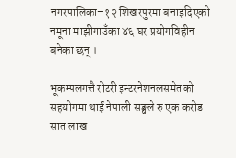नगरपालिका–१२ शिखरपुरमा बनाइदिएको नमूना माझीगाउँका ४६ घर प्रयोगविहीन बनेका छन् ।

भूकम्पलगत्तै रोटरी इन्टरनेशनलसमेतको सहयोगमा थाई नेपाली सङ्घले रु एक करोड सात लाख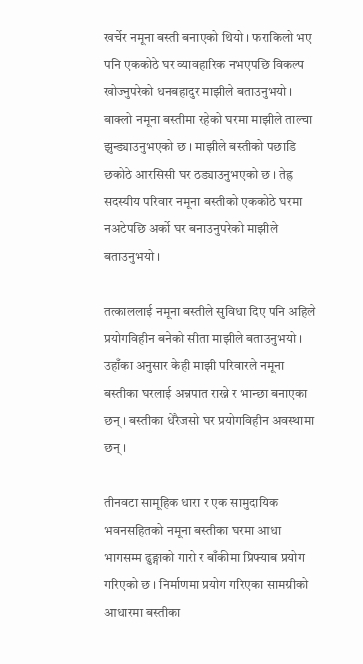खर्चेर नमूना बस्ती बनाएको थियो । फराकिलो भए पनि एककोठे घर व्यावहारिक नभएपछि विकल्प खोज्नुपरेको धनबहादुर माझीले बताउनुभयो । बाक्लो नमूना बस्तीमा रहेको घरमा माझीले ताल्चा झुन्ड्याउनुभएको छ । माझीले बस्तीको पछाडि छकोठे आरसिसी घर ठड्याउनुभएको छ । तेह्र सदस्यीय परिवार नमूना बस्तीको एककोठे घरमा नअटेपछि अर्को घर बनाउनुपरेको माझीले बताउनुभयो ।

तत्काललाई नमूना बस्तीले सुविधा दिए पनि अहिले प्रयोगविहीन बनेको सीता माझीले बताउनुभयो । उहाँका अनुसार केही माझी परिवारले नमूना बस्तीका घरलाई अन्नपात राख्ने र भान्छा बनाएका छन् । बस्तीका धेरैजसो घर प्रयोगविहीन अवस्थामा छन् ।

तीनवटा सामूहिक धारा र एक सामुदायिक भवनसहितको नमूना बस्तीका घरमा आधा भागसम्म ढुङ्गाको गारो र बाँकीमा प्रिफ्याब प्रयोग गरिएको छ । निर्माणमा प्रयोग गरिएका सामग्रीको आधारमा बस्तीका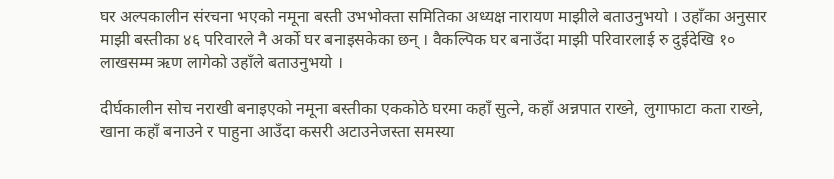घर अल्पकालीन संरचना भएको नमूना बस्ती उभभोक्ता समितिका अध्यक्ष नारायण माझीले बताउनुभयो । उहाँका अनुसार माझी बस्तीका ४६ परिवारले नै अर्को घर बनाइसकेका छन् । वैकल्पिक घर बनाउँदा माझी परिवारलाई रु दुईदेखि १० लाखसम्म ऋण लागेको उहाँले बताउनुभयो ।

दीर्घकालीन सोच नराखी बनाइएको नमूना बस्तीका एककोठे घरमा कहाँ सुत्ने, कहाँ अन्नपात राख्ने, लुगाफाटा कता राख्ने, खाना कहाँ बनाउने र पाहुना आउँदा कसरी अटाउनेजस्ता समस्या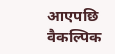आएपछि वैकल्पिक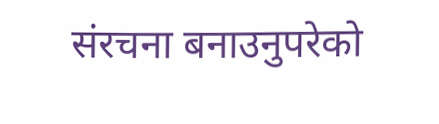संरचना बनाउनुपरेको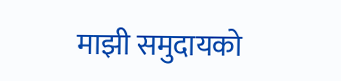माझी समुदायको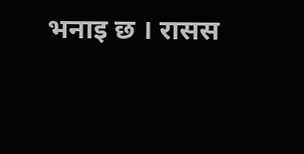भनाइ छ । रासस